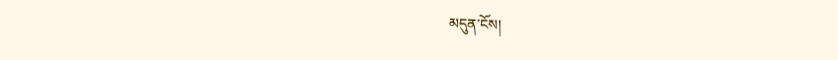མདུན་ངོས།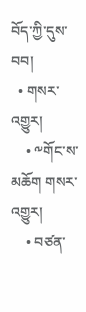བོད་ཀྱི་དུས་བབ།
  • གསར་འགྱུར།
    • ༸གོང་ས་མཆོག གསར་འགྱུར།
    • བཙན་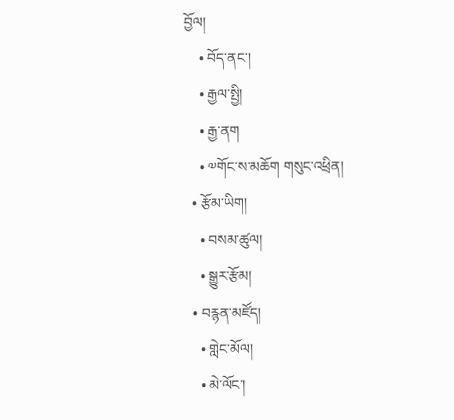བྱོལ།
    • བོད་ནང་།
    • རྒྱལ་སྤྱི།
    • རྒྱ་ནག
    • ༧གོང་ས་མཆོག གསུང་འཕྲིན།
  • རྩོམ་ཡིག།
    • བསམ་ཚུལ།
    • སྒྱུར་རྩོམ།
  • བརྙན་མཛོད།
    • གླེང་མོལ།
    • མེ་ལོང་།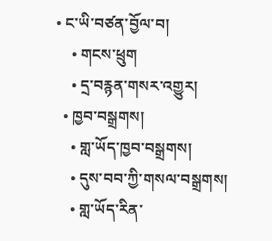• ང་ཡི་བཙན་བྱོལ་བ།
    • གངས་ཕྲུག
    • དྲ་བརྙན་གསར་འགྱུར།
  • ཁྱབ་བསྒྲགས།
    • གླ་ཡོད་ཁྱབ་བསྒྲགས།
    • དུས་བབ་ཀྱི་གསལ་བསྒྲགས།
    • གླ་ཡོད་རིན་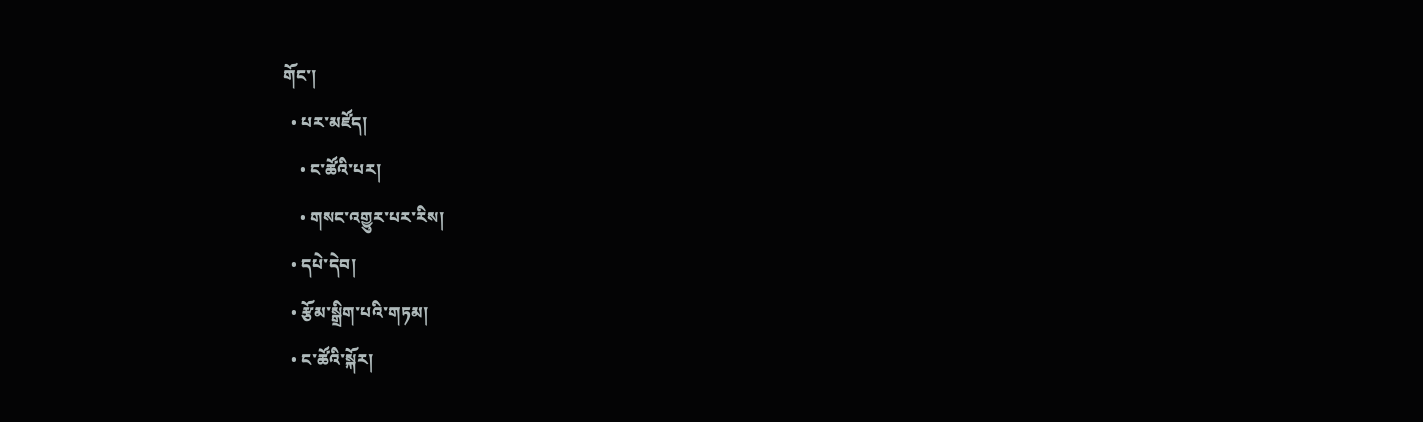གོང་།
  • པར་མཛོད།
    • ང་ཚོའི་པར།
    • གསང་འགྱུར་པར་རིས།
  • དཔེ་དེབ།
  • རྩོམ་སྒྲིག་པའི་གཏམ།
  • ང་ཚོའི་སྐོར།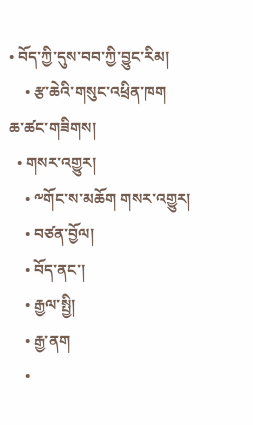• བོད་ཀྱི་དུས་བབ་ཀྱི་བྱུང་རིམ།
    • རྩ་ཆེའི་གསུང་འཕྲིན་ཁག
ཆ་ཚང་གཟིགས།
  • གསར་འགྱུར།
    • ༸གོང་ས་མཆོག གསར་འགྱུར།
    • བཙན་བྱོལ།
    • བོད་ནང་།
    • རྒྱལ་སྤྱི།
    • རྒྱ་ནག
    •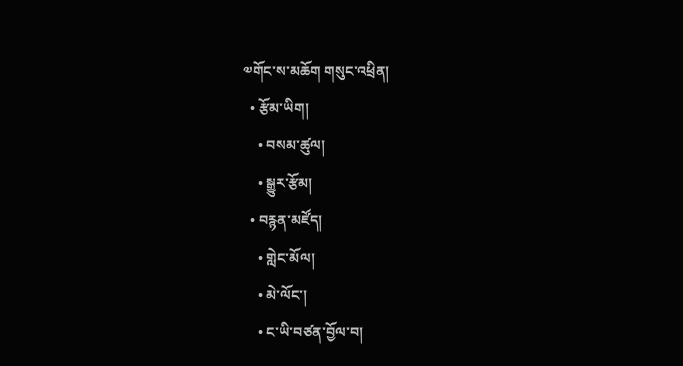༧གོང་ས་མཆོག གསུང་འཕྲིན།
  • རྩོམ་ཡིག།
    • བསམ་ཚུལ།
    • སྒྱུར་རྩོམ།
  • བརྙན་མཛོད།
    • གླེང་མོལ།
    • མེ་ལོང་།
    • ང་ཡི་བཙན་བྱོལ་བ།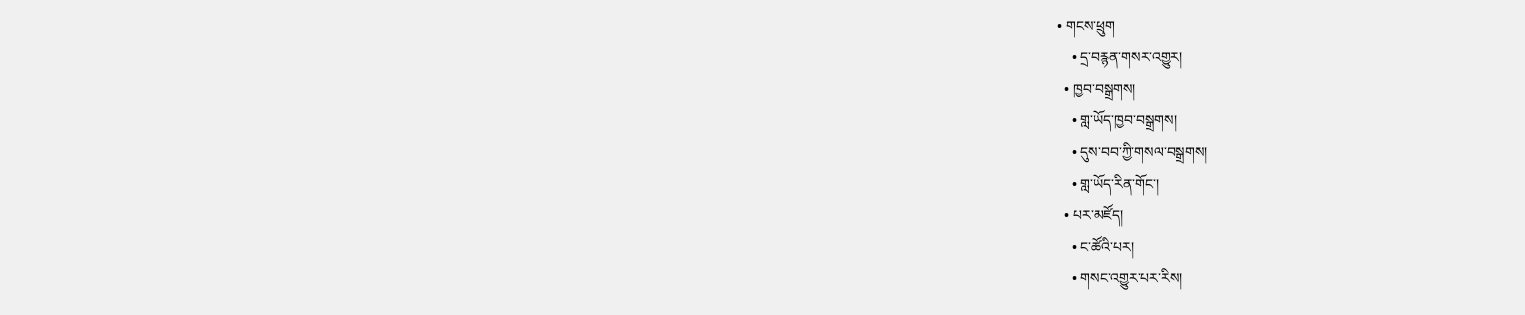• གངས་ཕྲུག
    • དྲ་བརྙན་གསར་འགྱུར།
  • ཁྱབ་བསྒྲགས།
    • གླ་ཡོད་ཁྱབ་བསྒྲགས།
    • དུས་བབ་ཀྱི་གསལ་བསྒྲགས།
    • གླ་ཡོད་རིན་གོང་།
  • པར་མཛོད།
    • ང་ཚོའི་པར།
    • གསང་འགྱུར་པར་རིས།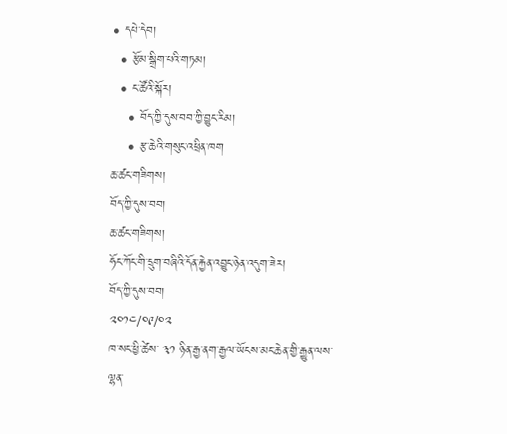• དཔེ་དེབ།
  • རྩོམ་སྒྲིག་པའི་གཏམ།
  • ང་ཚོའི་སྐོར།
    • བོད་ཀྱི་དུས་བབ་ཀྱི་བྱུང་རིམ།
    • རྩ་ཆེའི་གསུང་འཕྲིན་ཁག
ཆ་ཚང་གཟིགས།
བོད་ཀྱི་དུས་བབ།
ཆ་ཚང་གཟིགས།
ཧོང་ཀོང་གི་དྲུག་བཞིའི་དོན་རྐྱེན་འབྱུང་ཉེན་འདུག་ཟེར།
བོད་ཀྱི་དུས་བབ།
༢༠༡༤/༠༩/༠༢
ཁ་སང་ཕྱི་ཚེས་ ༣༡ ཉིན་རྒྱ་ནག་རྒྱལ་ཡོངས་མང་ཆེན་གྱི་རྒྱུན་ལས་ལྷན་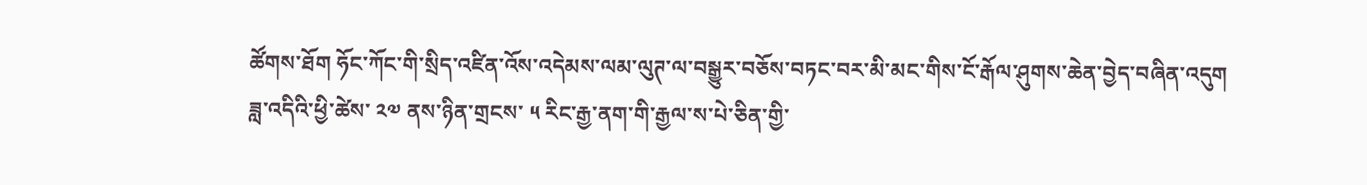ཚོགས་ཐོག ཧོང་ཀོང་གི་སྲིད་འཛིན་འོས་འདེམས་ལམ་ལུཊ་ལ་བསྒྱུར་བཅོས་བཏང་བར་མི་མང་གིས་ངོ་རྒོལ་ཤུགས་ཆེན་བྱེད་བཞིན་འདུག
ཟླ་འདིའི་ཕྱི་ཚེས་ ༢༧ ནས་ཉིན་གྲངས་ ༥ རིང་རྒྱ་ནག་གི་རྒྱལ་ས་པེ་ཅིན་གྱི་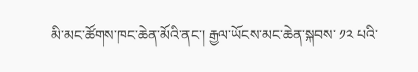མི་མང་ཚོགས་ཁང་ཆེན་མོའི་ནང་། རྒྱལ་ཡོངས་མང་ཆེན་སྐབས་ ༡༢ པའི་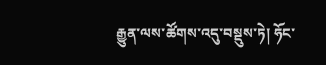རྒྱུན་ལས་ཚོགས་འདུ་བསྡུས་ཏེ། ཧོང་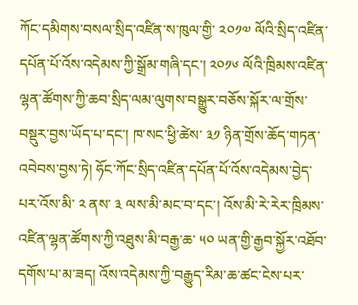ཀོང་དམིགས་བསལ་སྲིད་འཛིན་ས་ཁུལ་གྱི་ ༢༠༡༧ ལོའི་སྲིད་འཛིན་དཔོན་པོ་འོས་འདེམས་ཀྱི་སྒྲོམ་གཞི་དང་། ༢༠༡༦ ལོའི་ཁྲིམས་འཛིན་ལྷན་ཚོགས་ཀྱི་ཆབ་སྲིད་ལམ་ལུགས་བསྒྱུར་བཅོས་སྐོར་ལ་གྲོས་བསྡུར་བྱས་ཡོད་པ་དང་། ཁ་སང་ཕྱི་ཚེས་ ༣༡ ཉིན་གྲོས་ཆོད་གཏན་འབེབས་བྱས་ཏེ། ཧོང་ཀོང་སྲིད་འཛིན་དཔོན་པོ་འོས་འདེམས་བྱེད་པར་འོས་མི་ ༢ ནས་ ༣ ལས་མི་མང་བ་དང་། འོས་མི་རེ་རེར་ཁྲིམས་འཛིན་ལྷན་ཚོགས་ཀྱི་འཐུས་མི་བརྒྱ་ཆ་ ༥༠ ཡན་གྱི་རྒྱབ་སྐྱོར་འཐོབ་དགོས་པ་མ་ཟད། འོས་འདེམས་ཀྱི་བརྒྱུད་རིམ་ཆ་ཚང་ངེས་པར་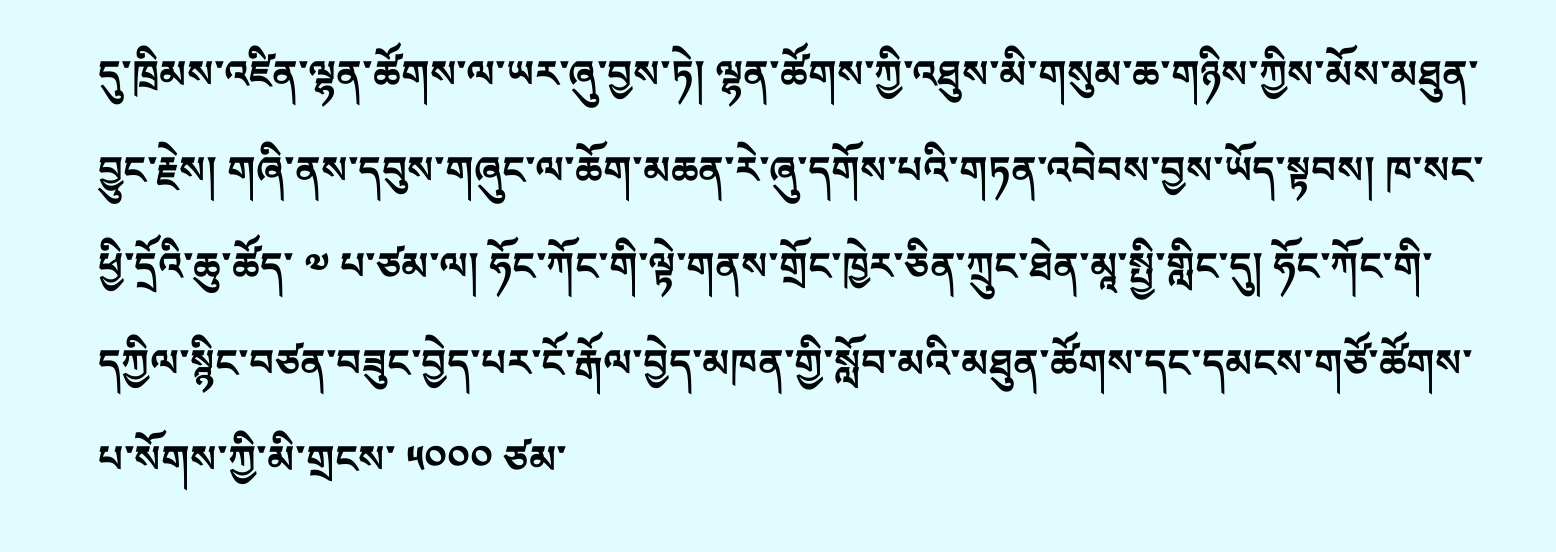དུ་ཁྲིམས་འཛིན་ལྷན་ཚོགས་ལ་ཡར་ཞུ་བྱས་ཏེ། ལྷན་ཚོགས་ཀྱི་འཐུས་མི་གསུམ་ཆ་གཉིས་ཀྱིས་མོས་མཐུན་བྱུང་རྗེས། གཞི་ནས་དབུས་གཞུང་ལ་ཆོག་མཆན་རེ་ཞུ་དགོས་པའི་གཏན་འབེབས་བྱས་ཡོད་སྟབས། ཁ་སང་ཕྱི་དྲོའི་ཆུ་ཚོད་ ༧ པ་ཙམ་ལ། ཧོང་ཀོང་གི་ལྟེ་གནས་གྲོང་ཁྱེར་ཅིན་ཀྲུང་ཐེན་མཱ་སྤྱི་གླིང་དུ། ཧོང་ཀོང་གི་དཀྱིལ་སྙིང་བཙན་བཟུང་བྱེད་པར་ངོ་རྒོལ་བྱེད་མཁན་གྱི་སློབ་མའི་མཐུན་ཚོགས་དང་དམངས་གཙོ་ཚོགས་པ་སོགས་ཀྱི་མི་གྲངས་ ༥༠༠༠ ཙམ་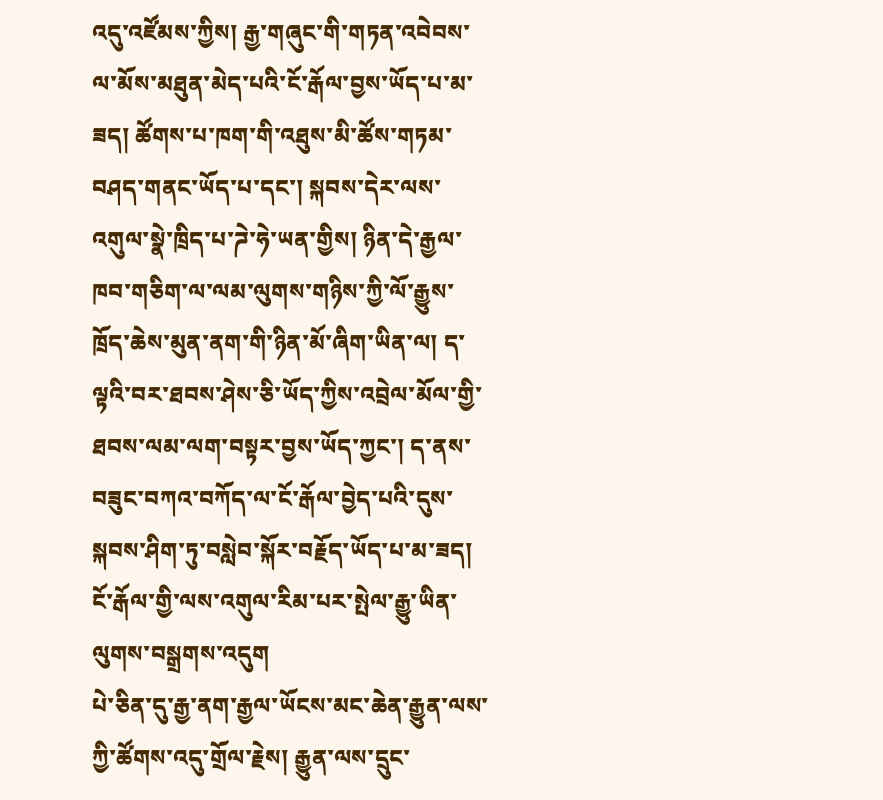འདུ་འཛོམས་ཀྱིས། རྒྱ་གཞུང་གི་གཏན་འབེབས་ལ་མོས་མཐུན་མེད་པའི་ངོ་རྒོལ་བྱས་ཡོད་པ་མ་ཟད། ཚོགས་པ་ཁག་གི་འཐུས་མི་ཚོས་གཏམ་བཤད་གནང་ཡོད་པ་དང་། སྐབས་དེར་ལས་འགུལ་སྣེ་ཁྲིད་པ་ཌེ་ཧེ་ཡན་གྱིས། ཉིན་དེ་རྒྱལ་ཁབ་གཅིག་ལ་ལམ་ལུགས་གཉིས་ཀྱི་ལོ་རྒྱུས་ཁྲོད་ཆེས་མུན་ནག་གི་ཉིན་མོ་ཞིག་ཡིན་ལ། ད་ལྟའི་བར་ཐབས་ཤེས་ཅི་ཡོད་ཀྱིས་འབྲེལ་མོལ་གྱི་ཐབས་ལམ་ལག་བསྟར་བྱས་ཡོད་ཀྱང་། ད་ནས་བཟུང་བཀའ་བཀོད་ལ་ངོ་རྒོལ་བྱེད་པའི་དུས་སྐབས་ཤིག་ཏུ་བསླེབ་སྐོར་བརྗོད་ཡོད་པ་མ་ཟད། ངོ་རྒོལ་གྱི་ལས་འགུལ་རིམ་པར་སྤེལ་རྒྱུ་ཡིན་ལུགས་བསྒྲགས་འདུག
པེ་ཅིན་དུ་རྒྱ་ནག་རྒྱལ་ཡོངས་མང་ཆེན་རྒྱུན་ལས་ཀྱི་ཚོགས་འདུ་གྲོལ་རྗེས། རྒྱུན་ལས་དྲུང་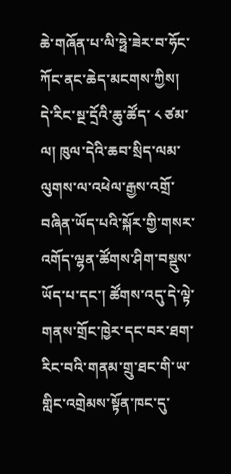ཆེ་གཞོན་པ་ལི་ཧྥེ་ཟེར་བ་ཧོང་ཀོང་ནང་ཆེད་མངགས་ཀྱིས། དེ་རིང་སྔ་དྲོའི་ཆུ་ཚོད་ ༨ ཙམ་ལ། ཁུལ་དེའི་ཆབ་སྲིད་ལམ་ལུགས་ལ་འཕེལ་རྒྱས་འགྲོ་བཞིན་ཡོད་པའི་སྐོར་གྱི་གསར་འགོད་ལྷན་ཚོགས་ཤིག་བསྡུས་ཡོད་པ་དང་། ཚོགས་འདུ་དེ་ལྟེ་གནས་གྲོང་ཁྱེར་དང་བར་ཐག་རིང་བའི་གནམ་གྲུ་ཐང་གི་ཡ་གླིང་འགྲེམས་སྟོན་ཁང་དུ་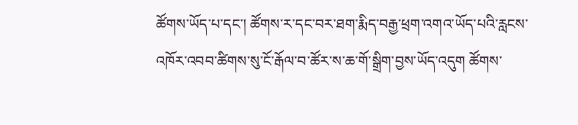ཚོགས་ཡོད་པ་དང་། ཚོགས་ར་དང་བར་ཐག་རྨིད་བརྒྱ་ཕྲག་འགའ་ཡོད་པའི་རླངས་འཁོར་འབབ་ཚིགས་སུ་ངོ་རྒོལ་བ་ཚོར་ས་ཆ་གོ་སྒྲིག་བྱས་ཡོད་འདུག ཚོགས་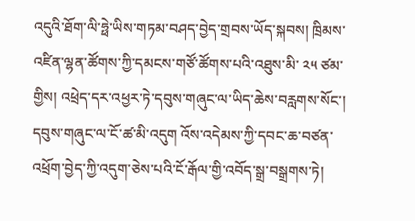འདུའི་ཐོག་ལི་ཧྥེ་ཡིས་གཏམ་བཤད་བྱེད་གྲབས་ཡོད་སྐབས། ཁྲིམས་འཛིན་ལྷན་ཚོགས་ཀྱི་དམངས་གཙོ་ཚོགས་པའི་འཐུས་མི་ ༢༥ ཙམ་གྱིས། འཕྲེད་དར་འཕྱར་ཏེ་དབུས་གཞུང་ལ་ཡིད་ཆེས་བརླགས་སོང་། དབུས་གཞུང་ལ་ངོ་ཚ་མི་འདུག འོས་འདེམས་ཀྱི་དབང་ཆ་བཙན་འཕྲོག་བྱེད་ཀྱི་འདུག་ཅེས་པའི་ངོ་རྒོལ་གྱི་འབོད་སྒྲ་བསྒྲགས་ཏེ།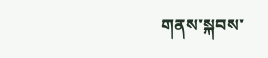གནས་སྐབས་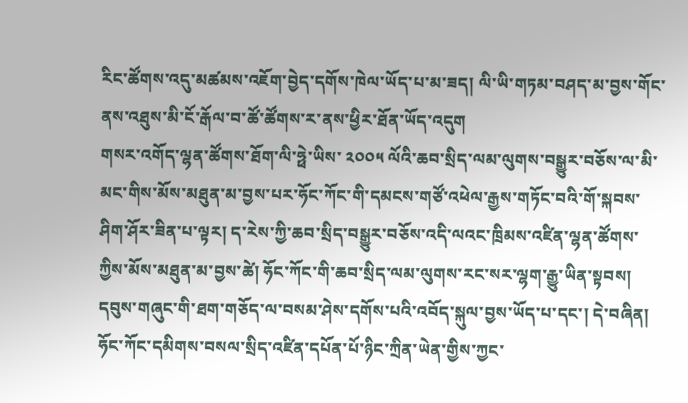རིང་ཚོགས་འདུ་མཚམས་འཇོག་བྱེད་དགོས་ཁེལ་ཡོད་པ་མ་ཟད། ལི་ཡི་གཏམ་བཤད་མ་བྱས་གོང་ནས་འཐུས་མི་ངོ་རྒོལ་བ་ཚོ་ཚོགས་ར་ནས་ཕྱིར་ཐོན་ཡོད་འདུག
གསར་འགོད་ལྷན་ཚོགས་ཐོག་ལི་ཧྥེ་ཡིས་ ༢༠༠༥ ལོའི་ཆབ་སྲིད་ལམ་ལུགས་བསྒྱུར་བཅོས་ལ་མི་མང་གིས་མོས་མཐུན་མ་བྱས་པར་ཧོང་ཀོང་གི་དམངས་གཙོ་འཕེལ་རྒྱས་གཏོང་བའི་གོ་སྐབས་ཤིག་ཤོར་ཟིན་པ་ལྟར། ད་རེས་ཀྱི་ཆབ་སྲིད་བསྒྱུར་བཅོས་འདི་ལའང་ཁྲིམས་འཛིན་ལྷན་ཚོགས་ཀྱིས་མོས་མཐུན་མ་བྱས་ཚེ། ཧོང་ཀོང་གི་ཆབ་སྲིད་ལམ་ལུགས་རང་སར་ལྷག་རྒྱུ་ཡིན་སྟབས། དབུས་གཞུང་གི་ཐག་གཅོད་ལ་བསམ་ཤེས་དགོས་པའི་འབོད་སྐུལ་བྱས་ཡོད་པ་དང་། དེ་བཞིན། ཧོང་ཀོང་དམིགས་བསལ་སྲིད་འཛིན་དཔོན་པོ་ཉིང་ཀྲིན་ཡེན་གྱིས་ཀྱང་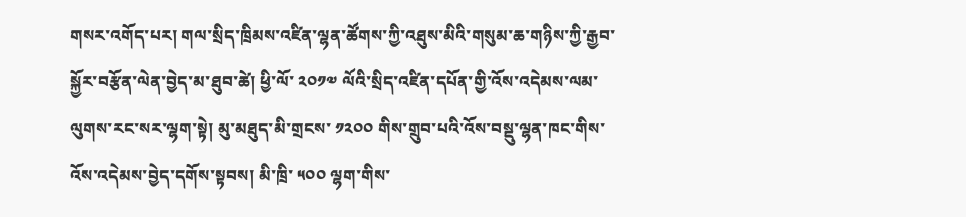གསར་འགོད་པར། གལ་སྲིད་ཁྲིམས་འཛིན་ལྷན་ཚོགས་ཀྱི་འཐུས་མིའི་གསུམ་ཆ་གཉིས་ཀྱི་རྒྱབ་སྐྱོར་བརྩོན་ལེན་བྱེད་མ་ཐུབ་ཚེ། ཕྱི་ལོ་ ༢༠༡༧ ལོའི་སྲིད་འཛིན་དཔོན་གྱི་འོས་འདེམས་ལམ་ལུགས་རང་སར་ལྷག་སྟེ། མུ་མཐུད་མི་གྲངས་ ༡༢༠༠ གིས་གྲུབ་པའི་འོས་བསྡུ་ལྷན་ཁང་གིས་འོས་འདེམས་བྱེད་དགོས་སྟབས། མི་ཁྲི་ ༥༠༠ ལྷག་གིས་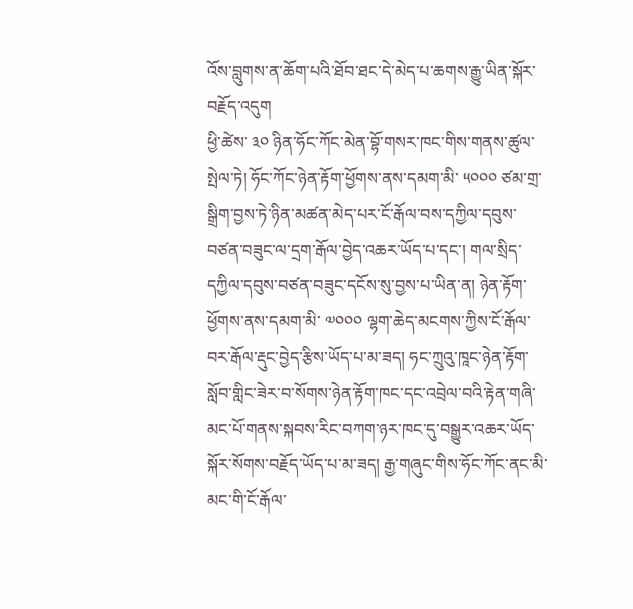འོས་བླུགས་ན་ཆོག་པའི་ཐོབ་ཐང་དེ་མེད་པ་ཆགས་རྒྱུ་ཡིན་སྐོར་བརྗོད་འདུག
ཕྱི་ཚེས་ ༣༠ ཉིན་ཧོང་ཀོང་མེན་བྷོ་གསར་ཁང་གིས་གནས་ཚུལ་སྤེལ་ཏེ། ཧོང་ཀོང་ཉེན་རྟོག་ཕྱོགས་ནས་དམག་མི་ ༥༠༠༠ ཙམ་གྲ་སྒྲིག་བྱས་ཏེ་ཉིན་མཚན་མེད་པར་ངོ་རྒོལ་བས་དཀྱིལ་དབུས་བཙན་བཟུང་ལ་དྲག་རྒོལ་བྱེད་འཆར་ཡོད་པ་དང་། གལ་སྲིད་དཀྱིལ་དབུས་བཙན་བཟུང་དངོས་སུ་བྱས་པ་ཡིན་ན། ཉེན་རྟོག་ཕྱོགས་ནས་དམག་མི་ ༧༠༠༠ ལྷག་ཆེད་མངགས་ཀྱིས་ངོ་རྒོལ་བར་རྒོལ་རྡུང་བྱེད་རྩིས་ཡོད་པ་མ་ཟད། ཧང་ཀྲུའུ་ཁཱང་ཉེན་རྟོག་སློབ་གླིང་ཟེར་བ་སོགས་ཉེན་རྟོག་ཁང་དང་འབྲེལ་བའི་རྟེན་གཞི་མང་པོ་གནས་སྐབས་རིང་བཀག་ཉར་ཁང་དུ་བསྒྱུར་འཆར་ཡོད་སྐོར་སོགས་བརྗོད་ཡོད་པ་མ་ཟད། རྒྱ་གཞུང་གིས་ཧོང་ཀོང་ནང་མི་མང་གི་ངོ་རྒོལ་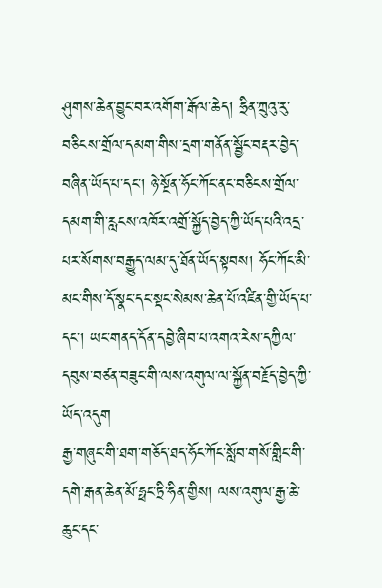ཤུགས་ཆེན་བྱུང་བར་འགོག་རྒོལ་ཆེད། ཧྲིན་ཀྲུའུ་རུ་བཅིངས་གྲོལ་དམག་གིས་དྲག་གནོན་སྦྱོང་བརྡར་བྱེད་བཞིན་ཡོད་པ་དང་། ཉེ་སྔོན་ཧོང་ཀོང་ནང་བཅིངས་གྲོལ་དམག་གི་རླངས་འཁོར་འགྲོ་སྐྱོད་བྱེད་ཀྱི་ཡོད་པའི་འདྲ་པར་སོགས་བརྒྱུད་ལམ་དུ་ཐོན་ཡོད་སྟབས། ཧོང་ཀོང་མི་མང་གིས་དོ་སྣང་དང་སྡང་སེམས་ཆེན་པོ་འཛིན་གྱི་ཡོད་པ་དང་། ཡང་གནད་དོན་དབྱེ་ཞིབ་པ་འགའ་རེས་དཀྱིལ་དབུས་བཙན་བཟུང་གི་ལས་འགུལ་ལ་སྐྱོན་བརྗོད་བྱེད་ཀྱི་ཡོད་འདུག
རྒྱ་གཞུང་གི་ཐག་གཅོད་ཐད་ཧོང་ཀོང་སློབ་གསོ་གླིང་གི་དགེ་རྒན་ཆེན་མོ་ཧྥང་ཏྲི་ཧིན་གྱིས། ལས་འགུལ་རྒྱ་ཆེ་ཆུང་དང་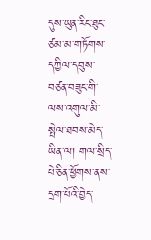དུས་ཡུན་རིང་ཐུང་ཙམ་མ་གཏོགས་དཀྱིལ་དབུས་བཙན་བཟུང་གི་ལས་འགུལ་མི་སྤེལ་ཐབས་མེད་ཡིན་ལ། གལ་སྲིད་པེ་ཅིན་ཕྱོགས་ནས་དྲག་པོའི་བྱེད་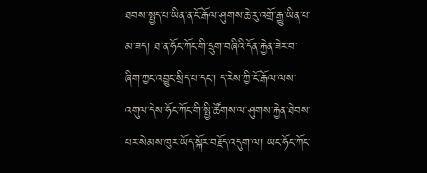ཐབས་སྤྱད་པ་ཡིན་ན་ངོ་རྒོལ་ཤུགས་ཆེ་རུ་འགྲོ་རྒྱུ་ཡིན་པ་མ་ཟད། ཐ་ན་ཧོང་ཀོང་གི་དྲུག་བཞིའི་དོན་རྐྱེན་ཟེར་བ་ཞིག་ཀྱང་འབྱུང་སྲིད་པ་དང་། ད་རེས་ཀྱི་ངོ་རྒོལ་ལས་འགུལ་དེས་ཧོང་ཀོང་གི་སྤྱི་ཚོགས་ལ་ཤུགས་རྐྱེན་ཐེབས་པར་སེམས་ཁུར་ཡོད་སྐོར་བརྗོད་འདུག་ལ། ཡང་ཧོང་ཀོང་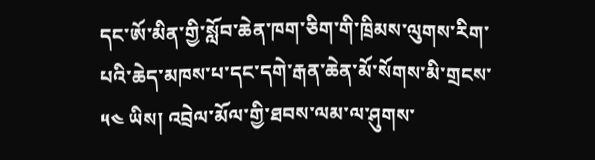དང་ཨོ་མིན་གྱི་སློབ་ཆེན་ཁག་ཅིག་གི་ཁྲིམས་ལུགས་རིག་པའི་ཆེད་མཁས་པ་དང་དགེ་རྒན་ཆེན་མོ་སོགས་མི་གྲངས་ ༥༤ ཡིས། འབྲེལ་མོལ་གྱི་ཐབས་ལམ་ལ་ཤུགས་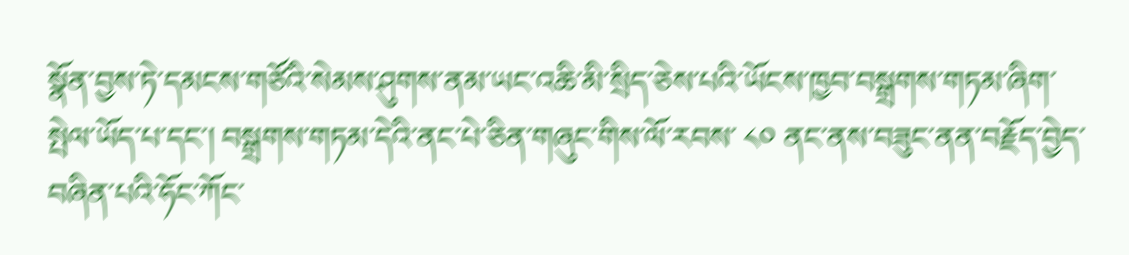སྣོན་བྱས་ཏེ་དམངས་གཙོའི་སེམས་ཤུགས་ནམ་ཡང་འཆི་མི་སྲིད་ཅེས་པའི་ཡོངས་ཁྱབ་བསྒྲགས་གཏམ་ཞིག་སྤེལ་ཡོད་པ་དང་། བསྒྲགས་གཏམ་དེའི་ནང་པེ་ཅིན་གཞུང་གིས་ལོ་རབས་ ༨༠ ནང་ནས་བཟུང་ནན་བརྗོད་བྱེད་བཞིན་པའི་ཧོང་ཀོང་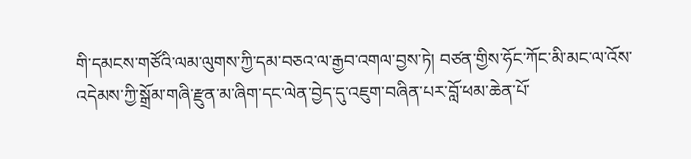གི་དམངས་གཙོའི་ལམ་ལུགས་ཀྱི་དམ་བཅའ་ལ་རྒྱབ་འགལ་བྱས་ཏེ། བཙན་གྱིས་ཧོང་ཀོང་མི་མང་ལ་འོས་འདེམས་ཀྱི་སྒྲོམ་གཞི་རྫུན་མ་ཞིག་དང་ལེན་བྱེད་དུ་འཇུག་བཞིན་པར་བློ་ཕམ་ཆེན་པོ་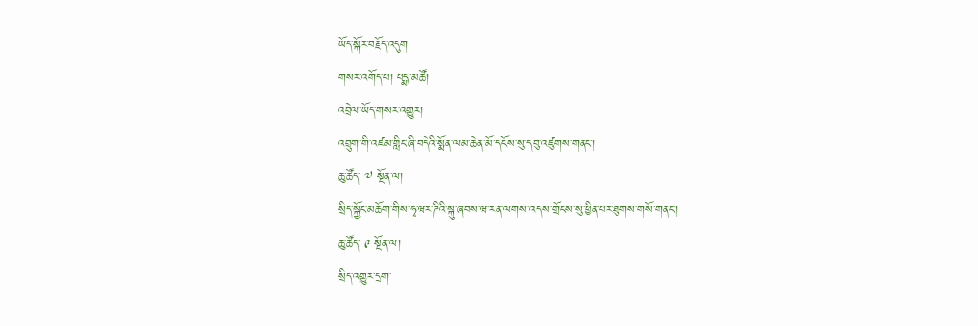ཡོད་སྐོར་བརྗོད་འདུག
གསར་འགོད་པ། པདྨ་མཚོ།
འབྲེལ་ཡོད་གསར་འགྱུར།
འབྲུག་གི་འཛམ་གླིང་ཞི་བདེའི་སྨོན་ལམ་ཆེན་མོ་དངོས་སུ་དབུ་འཛུགས་གནང་།
ཆུ་ཚོད་ ༧ སྔོན་ལ།
སྲིད་སྐྱོང་མཆོག་གིས་ཧྭ་ཝར་ཌིའི་སྐུ་ཞབས་ཝ་རན་ལགས་འདས་གྲོངས་སུ་ཕྱིན་པར་ཐུགས་གསོ་གནང་།
ཆུ་ཚོད་ ༩ སྔོན་ལ།
སྲིད་འགྱུར་དྲག་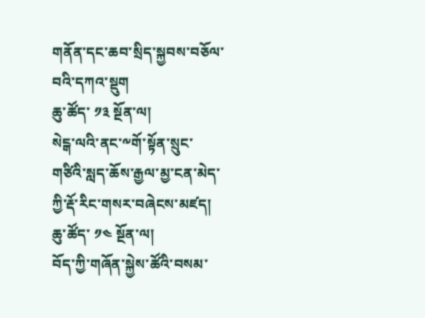གནོན་དང་ཆབ་སྲིད་སྐྱབས་བཅོལ་བའི་དཀའ་སྡུག
ཆུ་ཚོད་ ༡༣ སྔོན་ལ།
སེངྒ་ལའི་ནང་༸གོ་སྟོན་སྲུང་གཙིའི་སླད་ཆོས་རྒྱལ་མྱ་ངན་མེད་ཀྱི་རྡོ་རིང་གསར་བཞེངས་མཛད།
ཆུ་ཚོད་ ༡༤ སྔོན་ལ།
བོད་ཀྱི་གཞོན་སྐྱེས་ཚོའི་བསམ་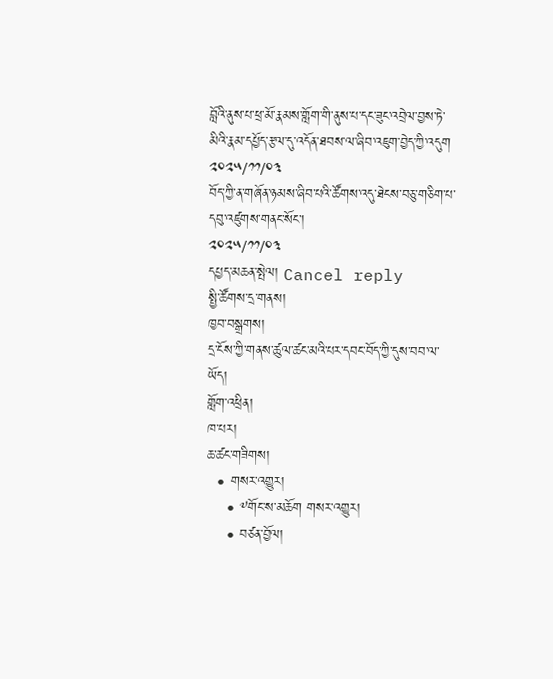བློའི་ནུས་པ་ཕྲ་མོ་རྣམས་གློག་གི་ནུས་པ་དང་ཟུང་འབྲེལ་བྱས་ཏེ་མིའི་རྣམ་དཔྱོད་རྩལ་དུ་འདོན་ཐབས་ལ་ཞིབ་འཇུག་བྱེད་ཀྱི་འདུག
༢༠༢༥/༡༡/༠༣
བོད་ཀྱི་ན་གཞོན་ཉམས་ཞིབ་པའི་ཚོགས་འདུ་ཐེངས་བཅུ་གཅིག་པ་དབུ་འཛུགས་གནང་སོང་།
༢༠༢༥/༡༡/༠༣
དཔྱད་མཆན་སྤེལ། Cancel reply
སྤྱི་ཚོགས་དྲ་གནས།
ཁྱབ་བསྒྲགས།
དྲ་ངོས་ཀྱི་གནས་ཚུལ་ཚང་མའི་པར་དབང་བོད་ཀྱི་དུས་བབ་ལ་ཡོད།
གློག་འཕྲིན།
ཁ་པར།
ཆ་ཚང་གཟིགས།
  • གསར་འགྱུར།
    • ༸གོང་ས་མཆོག གསར་འགྱུར།
    • བཙན་བྱོལ།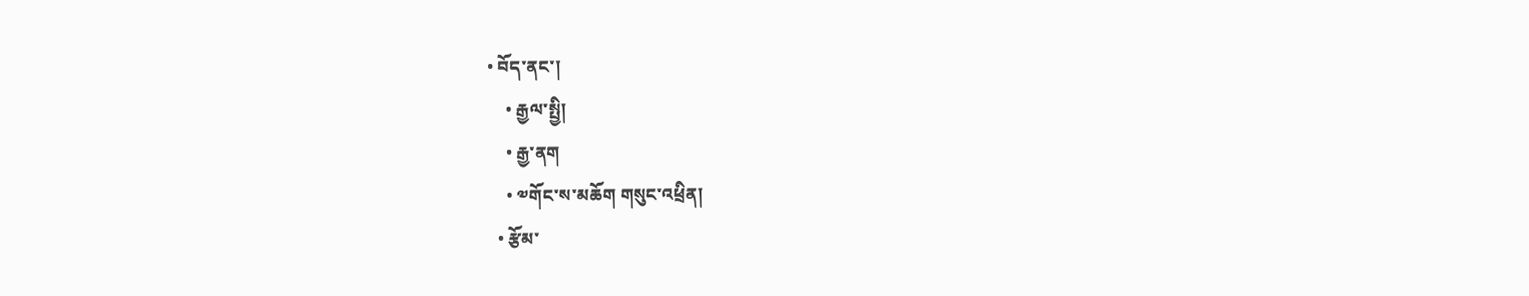• བོད་ནང་།
    • རྒྱལ་སྤྱི།
    • རྒྱ་ནག
    • ༧གོང་ས་མཆོག གསུང་འཕྲིན།
  • རྩོམ་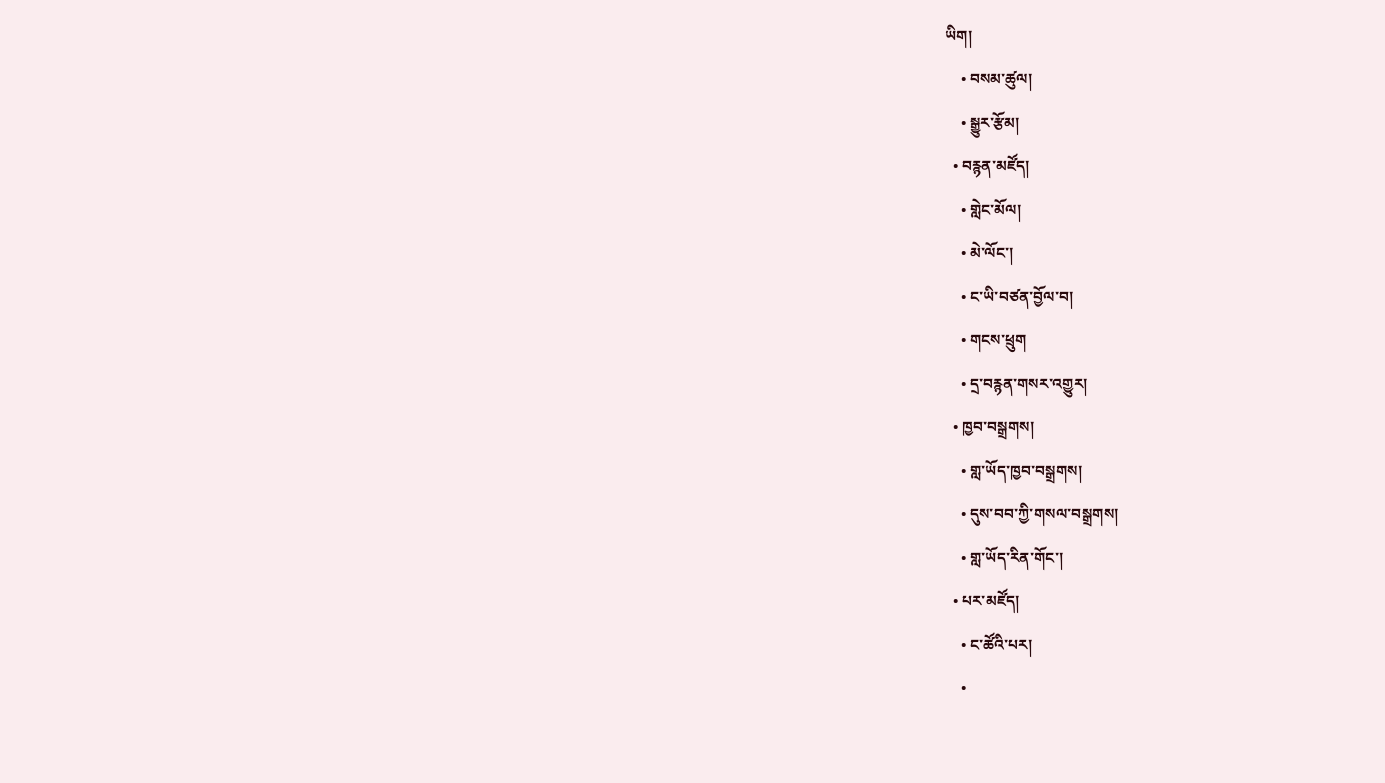ཡིག།
    • བསམ་ཚུལ།
    • སྒྱུར་རྩོམ།
  • བརྙན་མཛོད།
    • གླེང་མོལ།
    • མེ་ལོང་།
    • ང་ཡི་བཙན་བྱོལ་བ།
    • གངས་ཕྲུག
    • དྲ་བརྙན་གསར་འགྱུར།
  • ཁྱབ་བསྒྲགས།
    • གླ་ཡོད་ཁྱབ་བསྒྲགས།
    • དུས་བབ་ཀྱི་གསལ་བསྒྲགས།
    • གླ་ཡོད་རིན་གོང་།
  • པར་མཛོད།
    • ང་ཚོའི་པར།
    •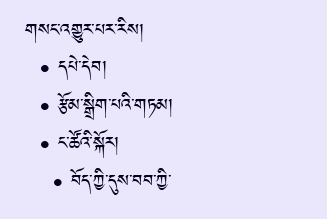གསང་འགྱུར་པར་རིས།
  • དཔེ་དེབ།
  • རྩོམ་སྒྲིག་པའི་གཏམ།
  • ང་ཚོའི་སྐོར།
    • བོད་ཀྱི་དུས་བབ་ཀྱི་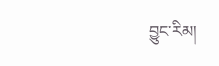བྱུང་རིམ།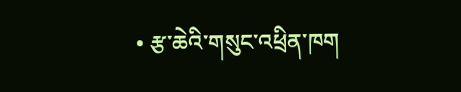• རྩ་ཆེའི་གསུང་འཕྲིན་ཁག